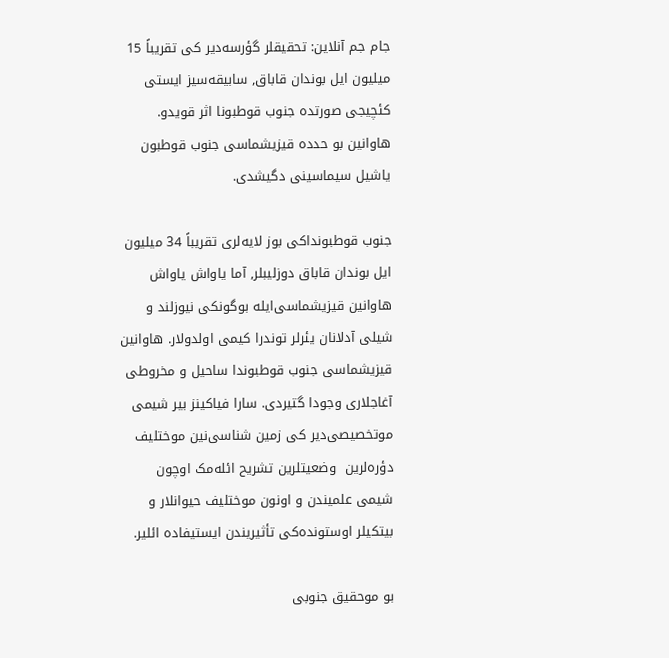جام جم آنلاین: تحقیقلر گؤرسه‌دیر کی تقریباً 15 میلیون ایل بوندان قاباق, سابیقه‌سیز ایستی کئچیجی صورتده جنوب قوطبونا اثر قویدو. هاوانین بو حدده قیزیشماسی جنوب قوطبون یاشیل سیماسینی دگیشدی.

جنوب قوطبونداکی بوز لایه‌لری تقریباً 34 میلیون ایل بوندان قاباق دوزلیبلر, آما یاواش یاواش هاوانین قیزیشماسی‌ایله بوگونکی نیوزلند و شیلی آدلانان یئرلر توندرا کیمی اولدولار. هاوانین قیزیشماسی جنوب قوطبوندا ساحیل و مخروطی آغاجلاری وجودا گتیردی. سارا فیاکینز بیر شیمی موتخصیصی‌دیر کی زمین شناسی‌نین موختلیف دؤره‌لرین  وضعیتلرین تشریح ائله‌مک اوچون شیمی علمیندن و اونون موختلیف حیوانلار و بیتکیلر اوستونده‌کی تأثیریندن ایستیفاده ائلیر.

بو موحقیق جنوبی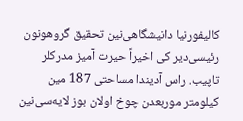کالیفورنیا دانیشگاهی‌نین تحقیق گروهونون رئیسی‌دیر کی اخیراً حیرت آمیز مدرکلر تاپیب. راس آدیندا مساحتی 187 مین کیلومتر موربعدن چوخ اولان بوز لایه‌سی‌نین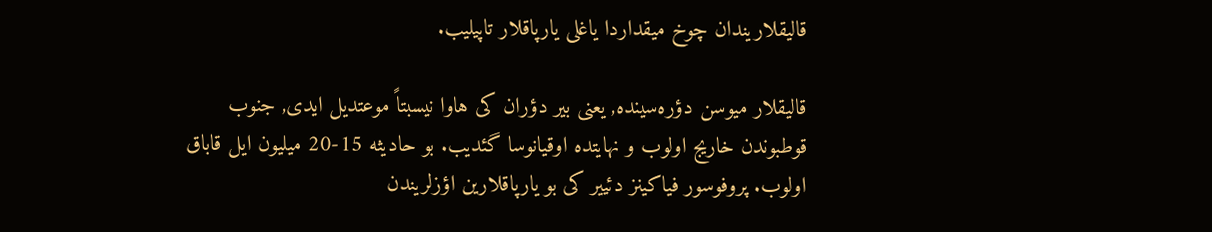قالیقلاریندان چوخ میقداردا یاغلی یارپاقلار تاپیلیب.

قالیقلار میوسن دؤره‌سینده, یعنی بیر دؤران کی هاوا نیسبتاً موعتدیل ایدی, جنوب قوطبوندن خاریج اولوب و نهایتده اوقیانوسا گئدیب. بو حادیثه 15-20 میلیون ایل قاباق اولوب. پروفوسور فیاکینز دئییر کی بو یارپاقلارین اؤزلریندن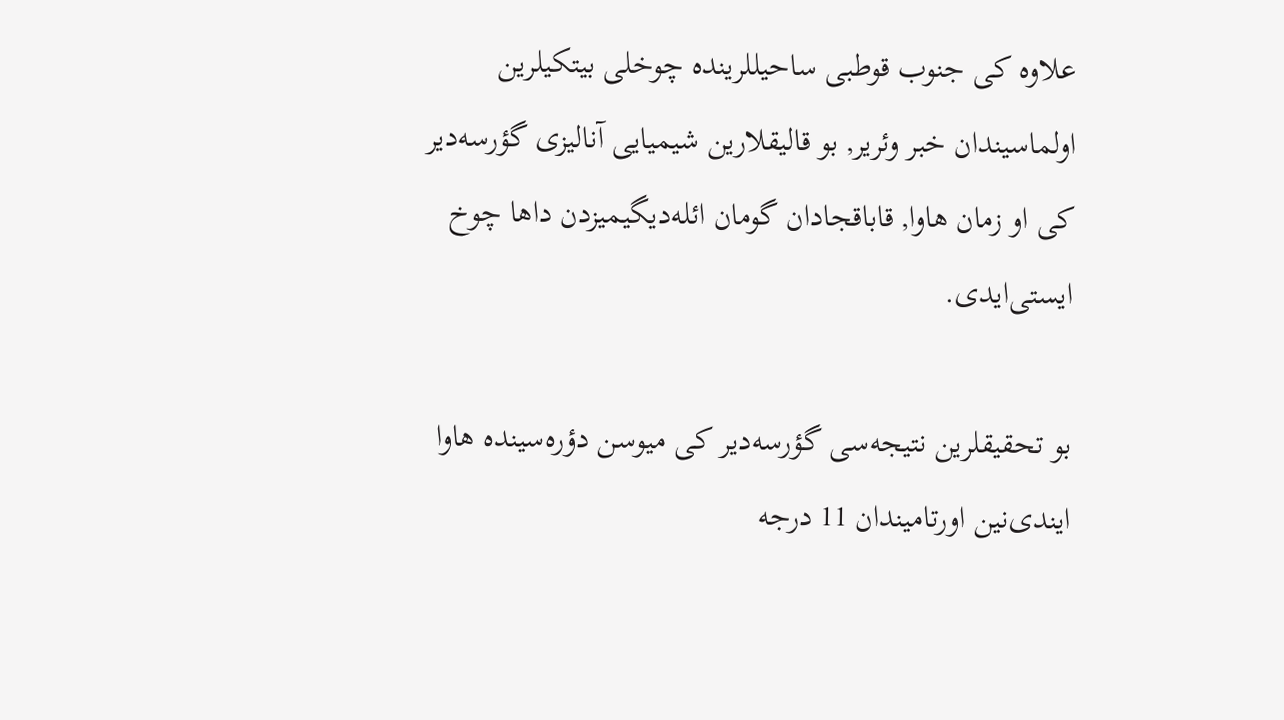علاوه کی جنوب قوطبی ساحیللرینده چوخلی بیتکیلرین اولماسیندان خبر وئریر, بو قالیقلارین شیمیایی آنالیزی گؤرسه‌دیر کی او زمان هاوا, قاباقجادان گومان ائله‌دیگیمیزدن داها چوخ ایستی‌ایدی.

بو تحقیقلرین نتیجه‌سی گؤرسه‌دیر کی میوسن دؤره‌سینده هاوا ایندی‌نین اورتامیندان 11 درجه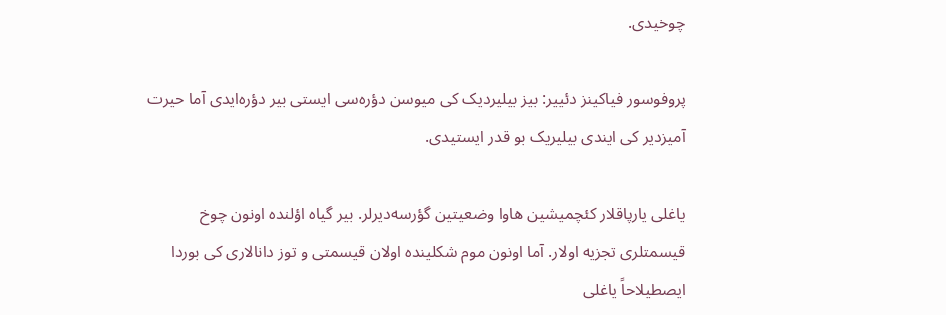چوخیدی.

پروفوسور فیاکینز دئییر: بیز بیلیردیک کی میوسن دؤره‌سی ایستی بیر دؤره‌ایدی آما حیرت آمیزدیر کی ایندی بیلیریک بو قدر ایستیدی.

یاغلی یارپاقلار کئچمیشین هاوا وضعیتین گؤرسه‌دیرلر. بیر گیاه اؤلنده اونون چوخ قیسمتلری تجزیه اولار. آما اونون موم شکلینده اولان قیسمتی و توز دانالاری کی بوردا ایصطیلاحاً یاغلی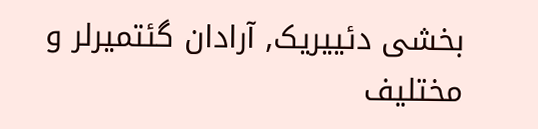بخشی دئییریک, آرادان گئتمیرلر و مختلیف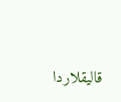قالیقلاردا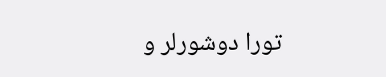تورا دوشورلر و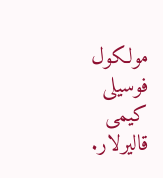مولکول فوسیلی کیمی قالیرلار.